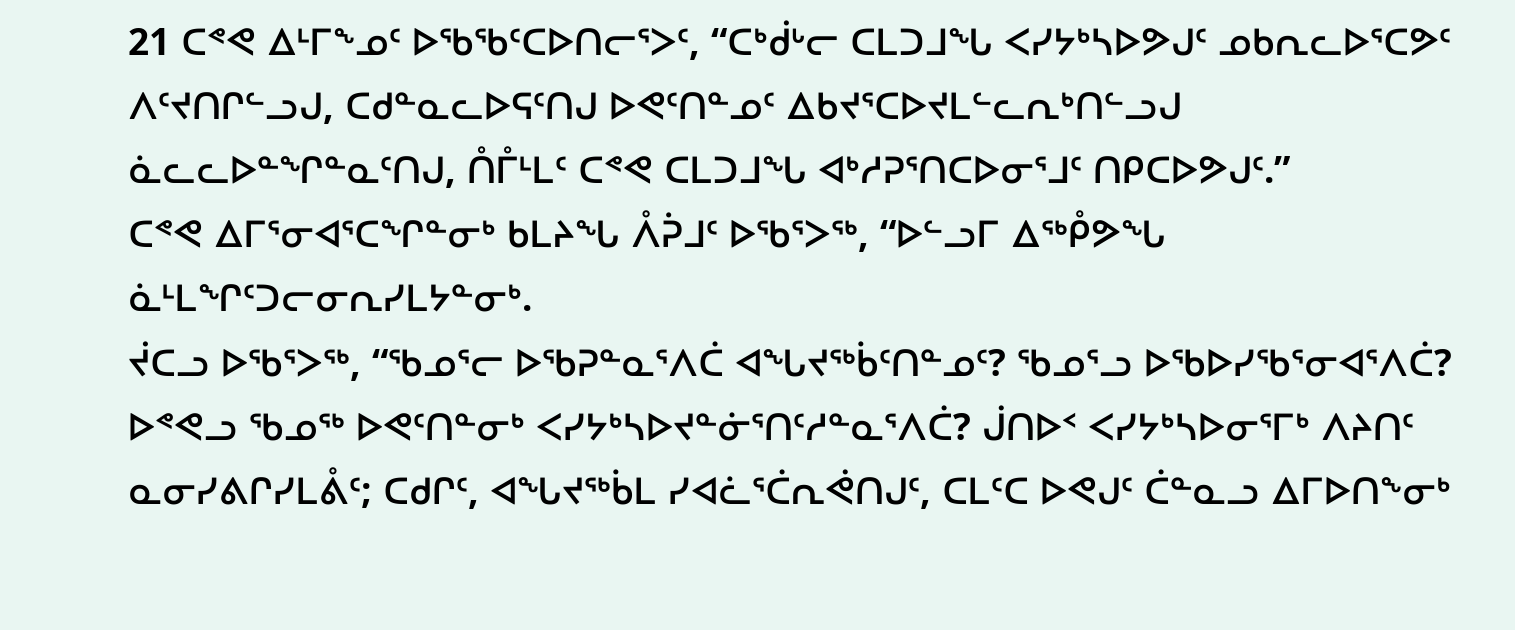21 ᑕᕝᕙ ᐃᒻᒥᖕᓄᑦ ᐅᖃᖃᑦᑕᐅᑎᓕᕐᐳᑦ, “ᑕᒃᑰᒡᓕ ᑕᒪᑐᒧᖓ ᐸᓯᔭᒃᓴᐅᕗᒍᑦ ᓄᑲᕆᓚᐅᕐᑕᕗᑦ ᐱᑦᔪᑎᒋᓪᓗᒍ, ᑕᑯᓐᓇᓚᐅᕋᑦᑎᒍ ᐅᕙᑦᑎᓐᓄᑦ ᐃᑲᔪᕐᑕᐅᔪᒪᓪᓚᕆᒃᑎᓪᓗᒍ ᓈᓚᓚᐅᓐᖏᓐᓇᑦᑎᒍ, ᑍᒤᒻᒪᑦ ᑕᕝᕙ ᑕᒪᑐᒧᖓ ᐊᒃᓱᕈᕐᑎᑕᐅᓂᕐᒧᑦ ᑎᑭᑕᐅᕗᒍᑦ.”
ᑕᕝᕙ ᐃᒥᕐᓂᐊᕐᑕᖏᓐᓂᒃ ᑲᒪᔨᖓ ᐰᕉᒧᑦ ᐅᖃᕐᐳᖅ, “ᐅᓪᓗᒥ ᐃᖅᑬᕗᖓ ᓈᒻᒪᖏᑦᑐᓕᓂᕆᓯᒪᔭᓐᓂᒃ.
ᔫᑕᓗ ᐅᖃᕐᐳᖅ, “ᖃᓄᕐᓕ ᐅᖃᕈᓐᓇᕐᐱᑖ ᐊᖓᔪᖅᑳᑦᑎᓐᓄᑦ? ᖃᓄᕐᓗ ᐅᖃᐅᓯᖃᕐᓂᐊᕐᐱᑖ? ᐅᕝᕙᓗ ᖃᓄᖅ ᐅᕙᑦᑎᓐᓂᒃ ᐸᓯᔭᒃᓴᐅᔪᓐᓃᕐᑎᑦᓱᓐᓇᕐᐱᑖ? ᒎᑎᐅᑉ ᐸᓯᔭᒃᓴᐅᓂᕐᒥᒃ ᐱᔨᑎᑦ ᓇᓂᓯᕕᒋᓯᒪᕔᑦ; ᑕᑯᒋᑦ, ᐊᖓᔪᖅᑳᒪ ᓯᐊᓛᕐᑖᕆᕚᑎᒍᑦ, ᑕᒪᑦᑕ ᐅᕙᒍᑦ ᑖᓐᓇᓗ ᐃᒥᐅᑎᖕᓂᒃ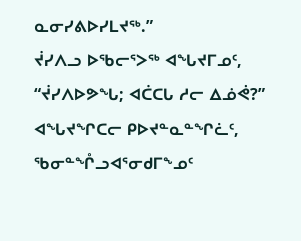ᓇᓂᓯᕕᐅᓯᒪᔪᖅ.”
ᔫᓯᐱᓗ ᐅᖃᓕᕐᐳᖅ ᐊᖓᔪᒥᓄᑦ, “ᔫᓯᐱᐅᕗᖓ; ᐊᑖᑕᒐ ᓱᓕ ᐃᓅᕚ?” ᐊᖓᔪᖏᑕᓕ ᑭᐅᔪᓐᓇᓐᖏᓛᑦ, ᖃᓂᓐᖎᓗᐊᕐᓂᑯᒥᖕᓄᑦ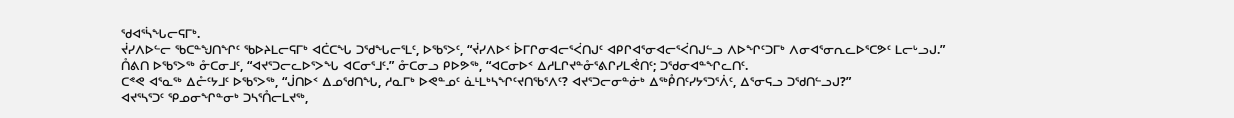ᖁᐊᕐᓵᖓᓕᕋᒥᒃ.
ᔫᓯᐱᐅᓪᓕ ᖃᑕᓐᖑᑎᖏᑦ ᖃᐅᔨᒪᓕᕋᒥᒃ ᐊᑖᑕᖓ ᑐᖁᖓᓕᕐᒪᑦ, ᐅᖃᕐᐳᑦ, “ᔫᓯᐱᐅᑉ ᐆᒥᒋᓂᐊᓕᕐᐹᑎᒍᑦ ᐊᑭᒋᐊᕐᓂᐊᓕᕐᐹᑎᒍᓪᓗ ᐱᐅᖏᑦᑐᒥᒃ ᐱᓂᐊᕐᓂᕆᓚᐅᕐᑕᕗᑦ ᒪᓕᒡᓗᒍ.”
ᑍᕕᑎ ᐅᖃᕐᐳᖅ ᓁᑕᓂᒧᑦ, “ᐊᔪᕐᑐᓕᓚᐅᕐᐳᖓ ᐊᑕᓂᕐᒧᑦ.” ᓁᑕᓂᓗ ᑭᐅᕗᖅ, “ᐊᑕᓂᐅᑉ ᐃᓱᒪᒋᔪᓐᓁᕐᕕᒋᓯᒪᕚᑎᑦ; ᑐᖁᓂᐊᓐᖏᓚᑎᑦ.
ᑕᕝᕙ ᐊᕐᓇᖅ ᐃᓔᑦᔭᒧᑦ ᐅᖃᕐᐳᖅ, “ᒎᑎᐅᑉ ᐃᓄᖁᑎᖓ, ᓱᓇᒥᒃ ᐅᕙᓐᓄᑦ ᓈᒻᒪᒃᓴᖏᑦᔪᑎᖃᕐᐱᑦ? ᐊᔪᕐᑐᓕᓂᓐᓃᒃ ᐃᖅᑬᑎᑦᓯᔭᕐᑐᕐᐲᑦ, ᐃᕐᓂᕋᓗ ᑐᖁᑎᓪᓗᒍ?”
ᐊᔪᕐᓴᕐᑐᑦ ᕿᓄᓂᖏᓐᓂᒃ ᑐᓴᕐᑍᓕᒪᔪᖅ,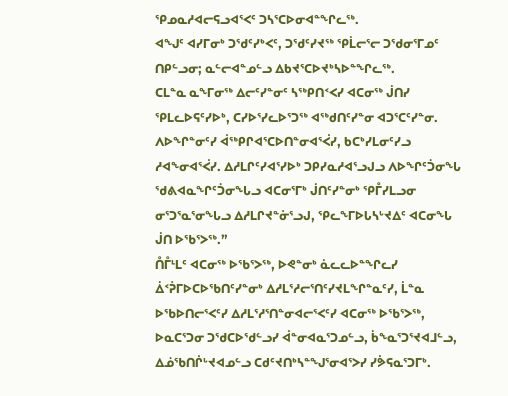ᕿᓄᓇᓱᐊᓕᕋᓗᐊᕐᐸᑦ ᑐᓴᕐᑕᐅᓂᐊᓐᖏᓚᖅ.
ᐊᖑᑦ ᐊᓯᒥᓂᒃ ᑐᖁᑦᓯᒃᐸᑦ, ᑐᖁᑦᓯᔪᖅ ᕿᒫᓕᕐᓕ ᑐᖁᓂᕐᒥᓄᑦ ᑎᑭᓪᓗᓂ; ᓇᓪᓕᐊᓐᓄᓪᓗ ᐃᑲᔪᕐᑕᐅᔪᒃᓴᐅᓐᖏᓚᖅ.
ᑕᒪᓐᓇ ᓇᖕᒥᓂᖅ ᐃᓕᑦᓯᓐᓂᑦ ᓴᖅᑭᑎᑉᐸᓯ ᐊᑕᓂᖅ ᒎᑎᓯ ᕿᒪᓚᐅᕋᑦᓯᐅᒃ, ᑕᓯᐅᕐᓯᓚᐅᕐᑐᖅ ᐊᖅᑯᑎᑦᓯᓐᓂ ᐊᑐᕐᑕᑦᓯᓐᓂ.
ᐱᐅᖏᓐᓂᑦᓯ ᐋᖅᑭᒋᐊᕐᑕᐅᑎᓐᓂᐊᕐᐹᓯ, ᑲᑕᒃᓯᒪᓂᑦᓯᓗ ᓱᐊᖕᓂᐊᕐᐹᓯ. ᐃᓱᒪᒋᑦᓯᐊᕐᓯᐅᒃ ᑐᑭᓯᓇᓱᐊᕐᓗᒍᓗ ᐱᐅᖏᑦᑑᓂᖓ ᖁᕕᐊᓇᖏᑦᑑᓂᖓᓗ ᐊᑕᓂᕐᒥᒃ ᒎᑎᑦᓯᓐᓂᒃ ᕿᒤᓯᒪᓗᓂ ᓂᕐᑐᕐᓇᕐᓂᖓᓗ ᐃᓱᒪᒋᔪᓐᓃᕐᓗᒍ, ᕿᓚᖕᒥᐅᒐᓴᒡᔪᐃᑦ ᐊᑕᓂᖓ ᒎᑎ ᐅᖃᕐᐳᖅ.”
ᑍᒤᒻᒪᑦ ᐊᑕᓂᖅ ᐅᖃᕐᐳᖅ, ᐅᕙᓐᓂᒃ ᓈᓚᓚᐅᓐᖏᓚᓯ ᐄᑉᕉᒥᐅᑕᐅᖃᑎᑦᓯᓐᓂᒃ ᐃᓱᒪᕐᓱᓕᕐᑎᑦᓯᔪᒪᖏᓐᓇᑦᓯ, ᒫᓐᓇ ᐅᖃᐅᑎᓕᕐᐸᑦᓯ ᐃᓱᒪᕐᓱᕐᑎᓐᓂᐊᓕᕐᐸᑦᓯ ᐊᑕᓂᖅ ᐅᖃᕐᐳᖅ, ᐅᓇᑕᕐᑐᓂ ᑐᖁᑕᐅᖁᓪᓗᓯ ᐋᓐᓂᐊᓇᕐᑐᓄᓪᓗ, ᑳᖕᓇᕐᑐᕐᔪᐊᒧᓪᓗ, ᐃᓅᖃᑎᒌᒡᔪᐊᓄᓪᓗ ᑕᑯᑦᔪᑎᒃᓴᓐᖑᕐᓂᐊᕐᐳᓯ ᓯᕘᕋᓇᕐᑐᒥᒃ.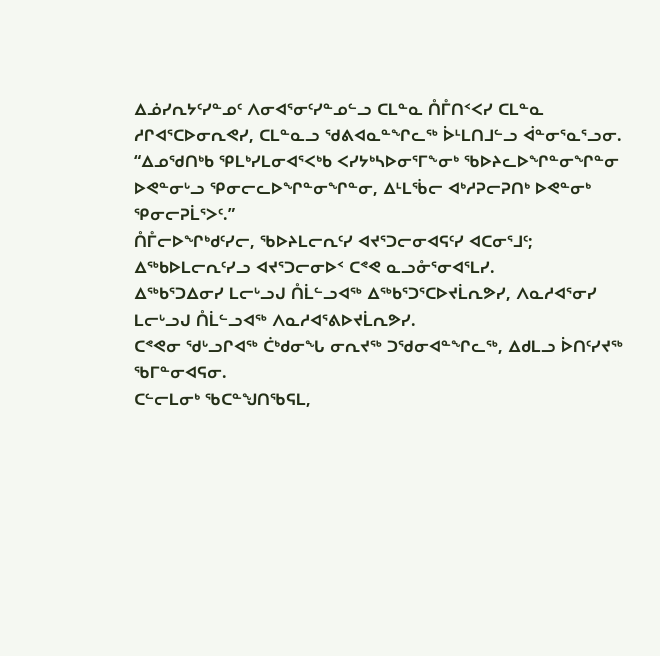ᐃᓅᓯᕆᔭᑦᓯᓐᓄᑦ ᐱᓂᐊᕐᓂᑦᓯᓐᓄᓪᓗ ᑕᒪᓐᓇ ᑍᒤᑎᑉᐸᓯ ᑕᒪᓐᓇ ᓱᒋᐊᕐᑕᐅᓂᕆᕙᓯ, ᑕᒪᓐᓇᓗ ᖁᕕᐊᓇᓐᖏᓚᖅ ᐆᒻᒪᑎᒧᓪᓗ ᐋᓐᓂᕐᓇᕐᓗᓂ.
“ᐃᓄᖁᑎᒃᑲ ᕿᒪᒃᓯᒪᓂᐊᕐᐸᒃᑲ ᐸᓯᔭᒃᓴᐅᓂᕐᒥᖕᓂᒃ ᖃᐅᔨᓚᐅᖏᓐᓂᖏᓐᓂ ᐅᕙᓐᓂᒡᓗ ᕿᓂᓕᓚᐅᖏᓐᓂᖏᓐᓂ, ᐃᒻᒪᖄᓕ ᐊᒃᓱᕈᓕᕈᑎᒃ ᐅᕙᓐᓂᒃ ᕿᓂᓕᕈᒫᕐᐳᑦ.”
ᑍᒤᓕᐅᖏᒃᑯᑦᓯᓕ, ᖃᐅᔨᒪᓕᕆᑦᓯ ᐊᔪᕐᑐᓕᓂᐊᕋᑦᓯ ᐊᑕᓂᕐᒧᑦ; ᐃᖅᑲᐅᒪᓕᕆᑦᓯᓗ ᐊᔪᕐᑐᓕᓂᐅᑉ ᑕᕝᕙ ᓇᓗᓁᕐᓂᐊᕐᒪᓯ.
ᐃᖅᑲᕐᑐᐃᓂᓯ ᒪᓕᒡᓗᒍ ᑍᒫᓪᓗᐊᖅ ᐃᖅᑲᕐᑐᕐᑕᐅᔪᒫᕆᕗᓯ, ᐱᓇᓱᐊᕐᓂᓯ ᒪᓕᒡᓗᒍ ᑍᒫᓪᓗᐊᖅ ᐱᓇᓱᐊᕐᕕᐅᔪᒫᕆᕗᓯ.
ᑕᕝᕙᓂ ᖁᒡᓗᒋᐊᖅ ᑖᒃᑯᓂᖓ ᓂᕆᔪᖅ ᑐᖁᓂᐊᓐᖏᓚᖅ, ᐃᑯᒪᓗ ᐆᑎᑦᓯᔪᖅ ᖃᒥᓐᓂᐊᕋᓂ.
ᑕᓪᓕᒪᓂᒃ ᖃᑕᓐᖑᑎᖃᕋᒪ,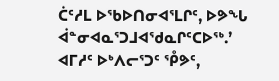ᑖᑦᓱᒪ ᐅᖃᐅᑎᓂᐊᕐᒪᒋᑦ, ᐅᕗᖓ ᐋᓐᓂᐊᓇᕐᑐᒧᐊᖁᓇᒋᑦᑕᐅᖅ.’
ᐊᒥᓱᑦ ᐅᒃᐱᓕᕐᑐᑦ ᕾᕗᑦ,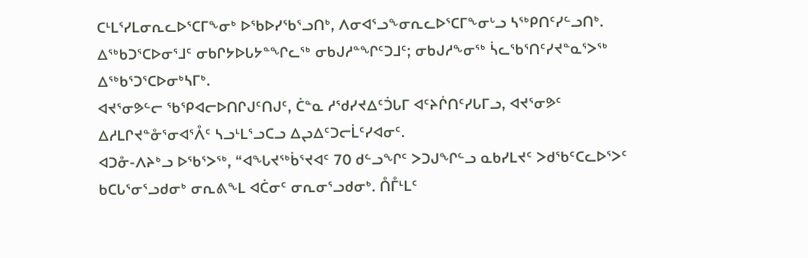ᑕᒻᒪᕐᓯᒪᓂᕆᓚᐅᕐᑕᒥᖕᓂᒃ ᐅᖃᐅᓯᖃᕐᓗᑎᒃ, ᐱᓂᐊᕐᓗᖕᓂᕆᓚᐅᕐᑕᒥᖕᓂᒡᓗ ᓴᖅᑭᑎᑦᓯᓪᓗᑎᒃ.
ᐃᖅᑲᑐᕐᑕᐅᓂᕐᒧᑦ ᓂᑲᒋᔭᐅᒐᔭᓐᖏᓚᖅ ᓂᑲᒍᓱᓐᖏᑦᑐᒧᑦ; ᓂᑲᒍᓱᖕᓂᖅ ᓵᓚᖃᕐᑎᑦᓯᔪᓐᓇᕐᐳᖅ ᐃᖅᑲᕐᑐᕐᑕᐅᓂᒃᓴᒥᒃ.
ᐊᔪᕐᓂᕗᓪᓕ ᖃᕿᐊᓕᐅᑎᒋᒍᑦᑎᒍᑦ, ᑖᓐᓇ ᓱᖁᓯᔪᐃᑦᑑᒐᒥ ᐊᑦᔨᒌᑎᑦᓯᒐᒥᓗ, ᐊᔪᕐᓂᕗᑦ ᐃᓱᒪᒋᔪᓐᓁᕐᓂᐊᕐᐰᑦ ᓴᓗᒻᒪᕐᓗᑕᓗ ᐃᖢᐃᑦᑐᓕᒫᑦᓯᐊᓂᑦ.
ᐊᑐᓁ-ᐱᔨᒃᓗ ᐅᖃᕐᐳᖅ, “ᐊᖓᔪᖅᑳᕐᔪᐊᑦ 70 ᑯᓪᓗᖏᑦ ᐳᑐᒍᖏᓪᓗ ᓇᑲᓯᒪᔪᑦ ᐳᑯᖃᑦᑕᓚᐅᕐᐳᑦ ᑲᑕᒐᕐᓂᕐᓗᑯᓂᒃ ᓂᕆᕕᖕᒪ ᐊᑖᓂᑦ ᓂᕆᓂᕐᓗᑯᓂᒃ. ᑍᒤᒻᒪᑦ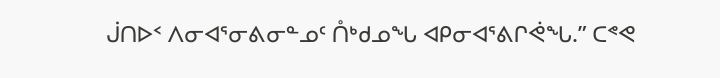ᒎᑎᐅᑉ ᐱᓂᐊᕐᓂᕕᓂᓐᓄᑦ ᑍᒃᑯᓄᖓ ᐊᑭᓂᐊᕐᕕᒋᕚᖓ.” ᑕᕝᕙ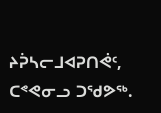ᔨᕉᓴᓕᒧᐊᕈᑎᕚᑦ, ᑕᕝᕙᓂᓗ ᑐᖁᕗᖅ.